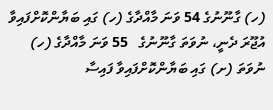(ހ) ގާނޫނުގެ 54 ވަނަ މާއްދާގެ (ހ) ގައި ބަޔާންކޮށްފައިވާ އުޖޫރަ ދެނީ، ނުވަތަ ގާނޫނުގެ   55 ވަނަ މާއްދާގެ (ހ) ނުވަތަ (ށ) ގައި ބަޔާންކޮށްފައިވާ ފައިސާ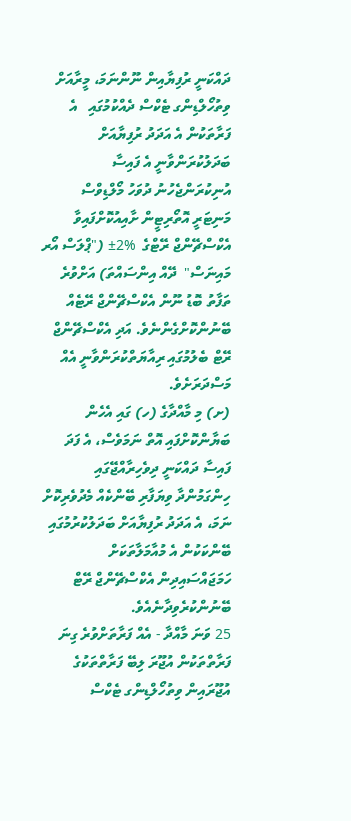ދައްކަނީ ރުފިޔާއިން ނޫންނަމަ، މީރާއަށް ވިތުހޯލްޑިންގ ޓެކްސް ދެއްކުމުގައި   އެ ފަރާތަކުން އެ އަދަދު ރުފިޔާއަށް ބަދަލުކުރަންވާނީ އެ ފައިސާ އުނިކުރަންޖެހުނު ދުވަހު މޯލްޑިވްސް މަނިޓަރީ އޮތޯރިޓީން ށާއިއުކޮށްފައިވާ އެކްސްޗޭންޖް ރޭޓްގެ  %2± ("ޕްލަސް އޯރ މައިނަސް"  ދޭއް އިންސައްތަ) އަށްވުރެ ތަފާތު ބޮޑު ނޫން އެކްސްޗޭންޖް ރޭޓެއް ބޭނުންކޮށްގެންނެވެ. އަދި އެކްސްޗޭންޖް ރޭޓް ބެލުމުގައި ރިއާޔަތްކުރަންވާނީ އެއް މަސްދަރަށެވެ.
(ށ) މި މާއްދާގެ (ހ) ގައި އެހެން ބަޔާންކޮށްފައި އޮތް ނަމަވެސް، އެ ފަދަ ފައިސާ ދައްކަނީ ދިވެހިރާއްޖޭގައި ހިންގަމުންދާ ވިޔަފާރި ބޭންކެއް މެދުވެރިކޮށް ނަމަ، އެ އަދަދު ރުފިޔާއަށް ބަދަލުކުރުމުގައި ބޭންކަކުން އެ މުއާމަލާތަކަށް ހަމަޖައްސައިދިން އެކްސްޗޭންޖް ރޭޓް ބޭނުންކުރެވިދާނެއެވެ.
25 ވަނަ މާއްދާ - އެއް ފަރާތަށްވުރެ ގިނަ ފަރާތްތަކުން އުޖޫރަ ލިބޭ ފަރާތްތަކުގެ އުޖޫރައިން ވިތުހޯލްޑިންގ ޓެކްސް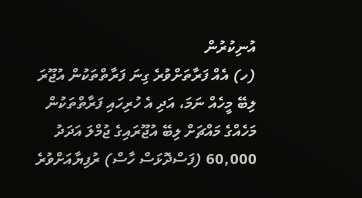އުނިކުރުން
(ހ) އެއް ފަރާތަށްވުރެ ގިނަ ފަރާތްތަކުން އުޖޫރަ ލިބޭ މީހެއް ނަމަ، އަދި އެ ހުރިހައި ފަރާތްތަކުން މަހެއްގެ މައްޗަށް ލިބޭ އުޖޫރައިގެ ޖުމްލަ އަދަދު 60,000 (ފަސްދޮޅަސް ހާސް) ރުފިޔާއަށްވުރެ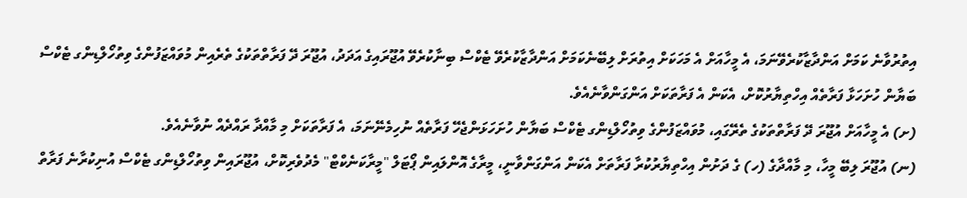އިތުރުވާނެ ކަމަށް އަންދާޒާކުރެވޭނަމަ، އެ މީހާއަށް އެ މަހަކަށް އިތުރަށް ލިބޭނެކަމަށް އަންދާޒާކުރެވޭ ޓެކްސް ބިނާކުރެވޭ އުޖޫރައިގެ އަދަދު، އުޖޫރަ ދޭ ފަރާތްތަކުގެ ތެރެއިން މުވައްޒަފުންގެ ވިތުހޯލްޑިންގ ޓެކްސް ބަޔާން ހުށަހަޅާ ފަރާތެއް އިހްތިޔާރުކޮށް، އެކަން އެ ފަރާތަކަށް އަންގަންވާނެއެވެ.
(ށ) އެ މީހާއަށް އުޖޫރަ ދޭ ފަރާތްތަކުގެ ތެރޭގައި، މުވައްޒަފުންގެ ވިތުހޯލްޑިންގ ޓެކްސް ބަޔާން ހުށަހަޅަންޖެހޭ ފަރާތެއް ނުހިމެނޭނަމަ، އެ ފަރާތަކަށް މި މާއްދާ ރައްދެއް ނުވާނެއެވެ.
(ނ) އުޖޫރަ ލިބޭ މީހާ، މި މާއްދާގެ (ހ) ގެ ދަށުން އިހްތިޔާރުކުރާ ފަރާތަށް އެކަން އަންގަންވާނީ، މީރާގެ އޮންލައިން ޕޯޓަލް "މީރާކަނެކްޓް" މެދުވެރިކޮށް، އުޖޫރައިން ވިތުހޯލްޑިންގ ޓެކްސް އުނިކުރާނެ ފަރާތް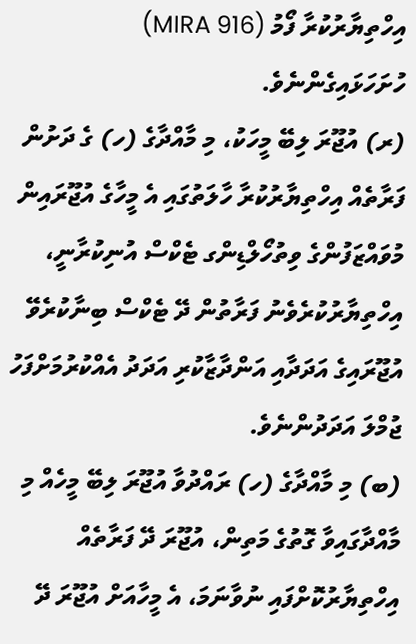އިހްތިޔާރުކުރާ ފޯމު (MIRA 916) ހުށަހަޅައިގެންނެވެ.
(ރ) އުޖޫރަ ލިބޭ މީހަކު، މި މާއްދާގެ (ހ) ގެ ދަށުން ފަރާތެއް އިހްތިޔާރުކުރާ ހާލަތުގައި އެ މީހާގެ އުޖޫރައިން މުވައްޒަފުންގެ ވިތުހޯލްޑިންގ ޓެކްސް އުނިކުރާނީ، އިހްތިޔާރުކުރެވެނު ފަރާތުން ދޭ ޓެކްސް ބިނާކުރެވޭ އުޖޫރައިގެ އަދަދާއި އަންދާޒާކުރި އަދަދު އެއްކުރުމަށްފަހު ޖުމްލަ އަދަދުންނެވެ.
(ބ) މި މާއްދާގެ (ހ) ރައްދުވާ އުޖޫރަ ލިބޭ މީހެއް މި މާއްދާގައިވާ ގޮތުގެ މަތިން، އުޖޫރަ ދޭ ފަރާތެއް އިހްތިޔާރުކޮށްފައި ނުވާނަމަ، އެ މީހާއަށް އުޖޫރަ ދޭ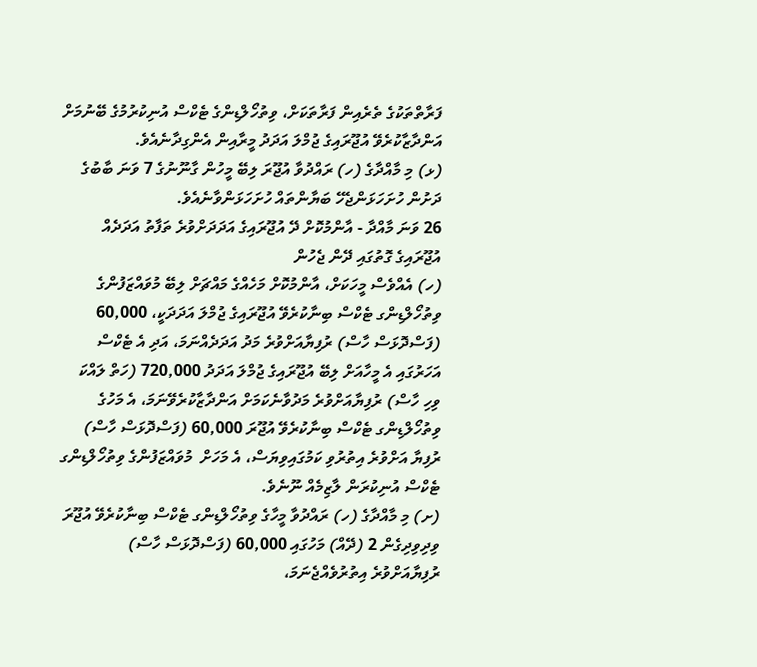ފަރާތްތަކުގެ ތެރެއިން ފަރާތަކަށް، ވިތުހޯލްޑިންގެ ޓެކްސް އުނިކުރުމުގެ ބޭނުމަށް އަންދާޒާކުރެވޭ އުޖޫރައިގެ ޖުމްލަ އަދަދު މީރާއިން އެންގިދާނެއެވެ.
(ޅ) މި މާއްދާގެ (ހ) ރައްދުވާ އުޖޫރަ ލިބޭ މީހުން ގާނޫނުގެ 7 ވަނަ ބާބުގެ ދަށުން ހުށަހަޅަންޖެހޭ ބަޔާންތައް ހުށަހަޅަންވާނެއެވެ.
26 ވަނަ މާއްދާ - އާންމުކޮށް ދޭ އުޖޫރައިގެ އަދަދަށްވުރެ ތަފާތު އަދަދެއް އުޖޫރައިގެ ގޮތުގައި ދޭން ޖެހުން
(ހ) އެއްވެސް މީހަކަށް، އާންމުކޮށް މަހެއްގެ މައްޗަށް ލިބޭ މުވައްޒަފުންގެ ވިތުހޯލްޑިންގ ޓެކްސް ބިނާކުރެވޭ އުޖޫރައިގެ ޖުމްލަ އަދަދަކީ، 60,000 (ފަސްދޮޅަސް ހާސް) ރުފިޔާއަށްވުރެ މަދު އަދަދެއްނަމަ، އަދި އެ ޓެކްސް އަހަރުގައި އެ މީހާއަށް ލިބޭ އުޖޫރައިގެ ޖުމްލަ އަދަދު 720,000 (ހަތް ލައްކަ ވިހި ހާސް) ރުފިޔާއަށްވުރެ މަދުވާނެކަމަށް އަންދާޒާކުރެވޭނަމަ، އެ މަހުގެ ވިތުހޯލްޑިންގ ޓެކްސް ބިނާކުރެވޭ އުޖޫރަ 60,000 (ފަސްދޮޅަސް ހާސް) ރުފިޔާ އަށްވުރެ އިތުރުވި ކަމުގައިވިޔަސް، އެ މަހަށް  މުވައްޒަފުންގެ ވިތުހޯލްޑިންގ ޓެކްސް އުނިކުރަން ލާޒިމެއް ނޫނެވެ.
(ށ) މި މާއްދާގެ (ހ) ރައްދުވާ މީހާގެ ވިތުހޯލްޑިންގ ޓެކްސް ބިނާކުރެވޭ އުޖޫރަ  ވިދިވިދިގެން 2 (ދޭއް) މަހުގައި 60,000 (ފަސްދޮޅަސް ހާސް) ރުފިޔާއަށްވުރެ އިތުރުވެއްޖެނަމަ،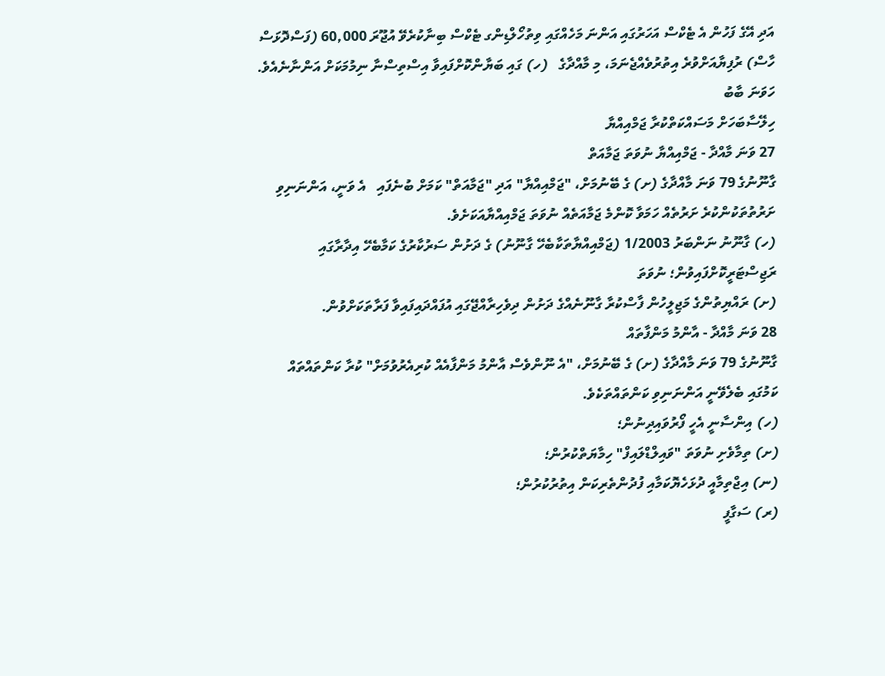އަދި އޭގެ ފަހުން އެ ޓެކްސް އަހަރުގައި އަންނަ މަހެއްގައި ވިތުހޯލްޑިންގ ޓެކްސް ބިނާކުރެވޭ އުޖޫރަ 60,000 (ފަސްދޮޅަސް ހާސް) ރުފިޔާއަށްވުރެ އިތުރުވެއްޖެނަމަ، މި މާއްދާގެ   (ހ) ގައި ބަޔާންކޮށްފައިވާ އިސްތިސްނާ ނިމުމަކަށް އަންނާނެއެވެ.
ހަވަނަ ބާބު
ހިލޭސާބަހަށް މަސައްކަތްކުރާ ޖަމްއިއްޔާ
27 ވަނަ މާއްދާ - ޖަމްއިއްޔާ ނުވަތަ ޖަމާއަތް
ގާނޫނުގެ 79 ވަނަ މާއްދާގެ (ށ) ގެ ބޭނުމަށް، "ޖަމްއިއްޔާ" އަދި "ޖަމާއަތް" ކަމަށް ބުނެފައި   އެ ވަނީ، އަންނަނިވި ށަރުތުތަކުންކުރެ ށަރުތެއް ހަމަވާ ކޮންމެ ޖަމާއަތެއް ނުވަތަ ޖަމްއިއްޔާއަކަށެވެ.
(ހ) ގާނޫނު ނަންބަރު 1/2003 (ޖަމްއިއްޔާތަކާބެހޭ ގާނޫނު) ގެ ދަށުން ސަރުކާރުގެ ކަމާބެހޭ އިދާރާގައި ރަޖިސްޓަރީކޮށްފައިވުން؛ ނުވަތަ
(ށ) ރައްޔިތުންގެ މަޖިލީހުން ފާސްކުރާ ގާނޫނެއްގެ ދަށުން ދިވެހިރާއްޖޭގައި އުފައްދައިފައިވާ ފަރާތަކަށްވުން.
28 ވަނަ މާއްދާ - އާންމު މަންފާތައް
ގާނޫނުގެ 79 ވަނަ މާއްދާގެ (ށ) ގެ ބޭނުމަށް، "އެ ނޫންވެސް އާންމު މަންފާއެއް ކުރިއެރުވުމަށް" ކުރާ ކަންތައްތައް ކަމުގައި ބެލެވޭނީ އަންނަނިވި ކަންތައްތަކެވެ.
(ހ) އިންސާނީ އެހީ ފޯރުވައިދިނުން؛
(ށ) ތިމާވެށި ނުވަތަ "ވައިލްޑްލައިފް" ހިމާޔަތްކުރުން؛
(ނ) އިޖްތިމާއީ ދުޅަހެޔޮކަމާއި ފުދުންތެރިކަން އިތުރުކުރުން؛
(ރ) ސަގާފީ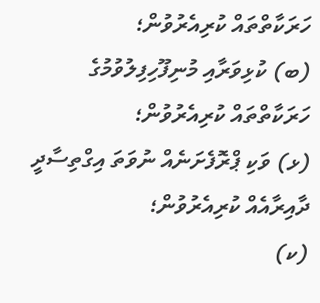ހަރަކާތްތައް ކުރިއެރުވުން؛
(ބ) ކުޅިވަރާއި މުނިފޫހިފިލުވުމުގެ ހަރަކާތްތައް ކުރިއެރުވުން؛
(ޅ) ވަކި ޕްރޮފެށަނެއް ނުވަތަ އިގްތިސާދީ ދާއިރާއެއް ކުރިއެރުވުން؛
(ކ)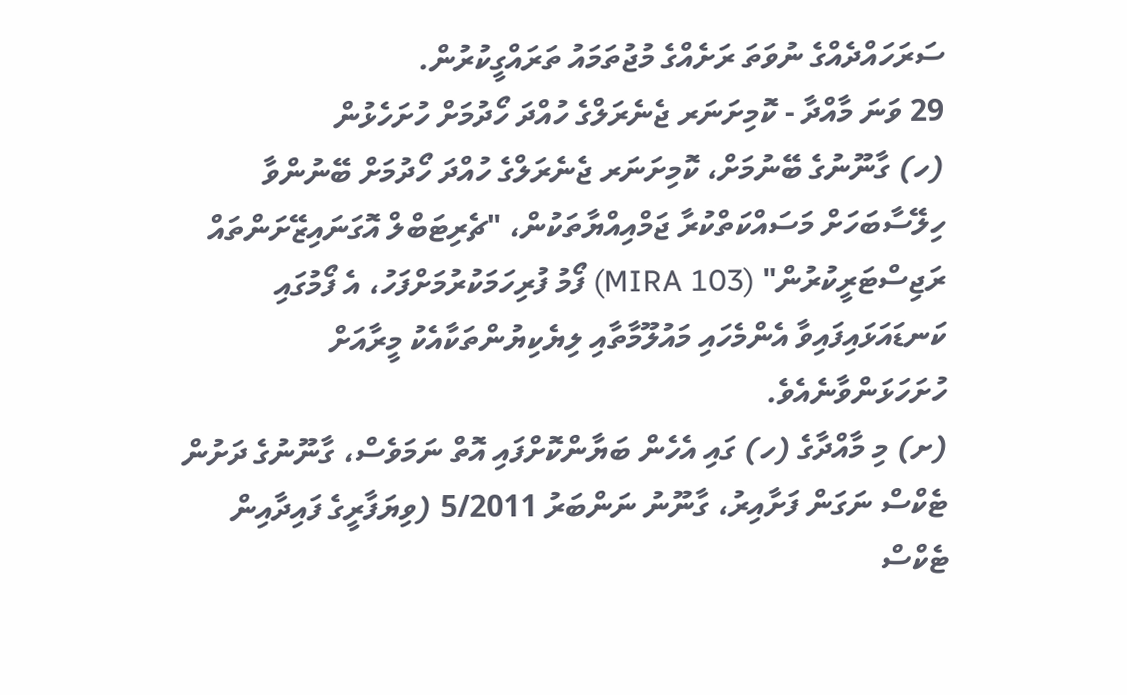ސަރަހައްދެއްގެ ނުވަތަ ރަށެއްގެ މުޖުތަމައު ތަރައްގީކުރުން.
29 ވަނަ މާއްދާ - ކޮމިށަނަރ ޖެނެރަލްގެ ހުއްދަ ހޯދުމަށް ހުށަހެޅުން
(ހ) ގާނޫނުގެ ބޭނުމަށް، ކޮމިށަނަރ ޖެނެރަލްގެ ހުއްދަ ހޯދުމަށް ބޭނުންވާ ހިލޭސާބަހަށް މަސައްކަތްކުރާ ޖަމްއިއްޔާތަކުން، "ޗެރިޓަބްލް އޮގަނައިޒޭށަންތައް ރަޖިސްޓަރީކުރުން" (MIRA 103) ފޯމު ފުރިހަމަކުރުމަށްފަހު، އެ ފޯމުގައި ކަނޑައަޅައިފައިވާ އެންމެހައި މައުލޫމާތާއި ލިޔެކިޔުންތަކާއެކު މީރާއަށް ހުށަހަޅަންވާނެއެވެ.
(ށ) މި މާއްދާގެ (ހ) ގައި އެހެން ބަޔާންކޮށްފައި އޮތް ނަމަވެސް، ގާނޫނުގެ ދަށުން ޓެކްސް ނަގަން ފަށާއިރު، ގާނޫނު ނަންބަރު 5/2011 (ވިޔަފާރީގެ ފައިދާއިން ޓެކްސް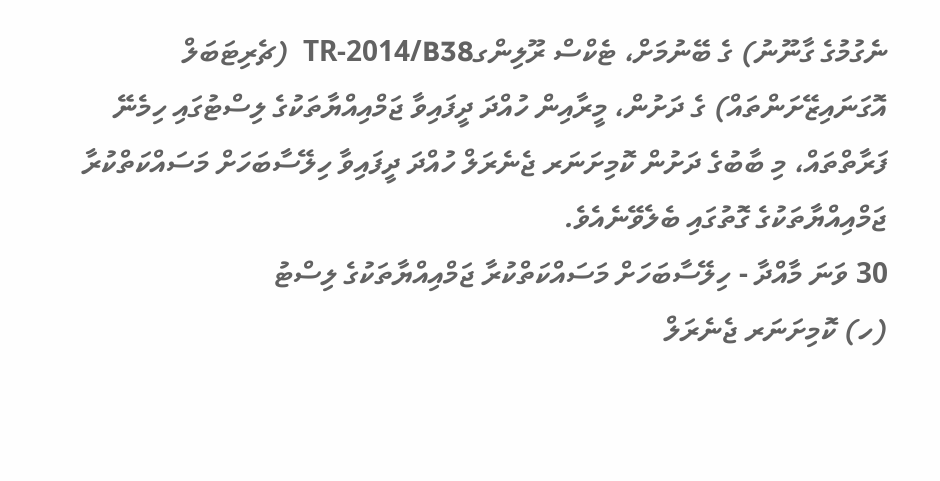ނެގުމުގެ ގާނޫނު) ގެ ބޭނުމަށް، ޓެކްސް ރޫލިންގTR-2014/B38  (ޗެރިޓަބަލް އޮގަނައިޒޭށަންތައް) ގެ ދަށުން، މީރާއިން ހުއްދަ ދީފައިވާ ޖަމްއިއްޔާތަކުގެ ލިސްޓުގައި ހިމެނޭ ފަރާތްތައް، މި ބާބުގެ ދަށުން ކޮމިށަނަރ ޖެނެރަލް ހުއްދަ ދީފައިވާ ހިލޭސާބަހަށް މަސައްކަތްކުރާ ޖަމްއިއްޔާތަކުގެ ގޮތުގައި ބެލެވޭނެއެވެ.
30 ވަނަ މާއްދާ - ހިލޭސާބަހަށް މަސައްކަތްކުރާ ޖަމްއިއްޔާތަކުގެ ލިސްޓު
(ހ) ކޮމިށަނަރ ޖެނެރަލް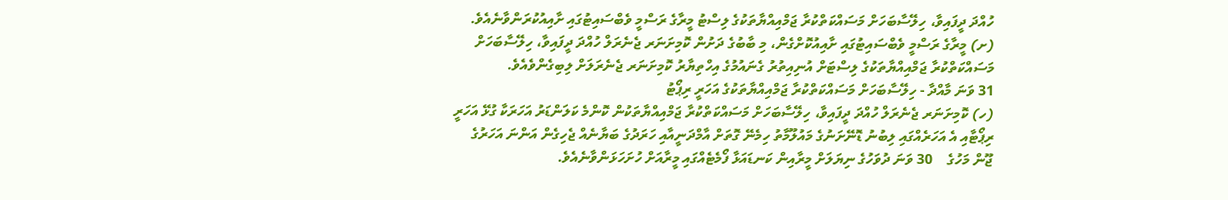ހުއްދަ ދީފައިވާ، ހިލޭސާބަހަށް މަސައްކަތްކުރާ ޖަމްއިއްޔާތަކުގެ ލިސްޓު މީރާގެ ރަސްމީ ވެބްސައިޓުގައި ށާއިއުކުރަންވާނެއެވެ.
(ށ) މީރާގެ ރަސްމީ ވެބްސައިޓުގައި ށާއިއުކޮށްގެން، މި ބާބުގެ ދަށުން ކޮމިށަނަރ ޖެނެރަލް ހުއްދަ ދީފައިވާ، ހިލޭސާބަހަށް މަސައްކަތްކުރާ ޖަމްއިއްޔާތަކުގެ ލިސްޓަށް އުނިއިތުރު ގެނައުމުގެ އިހްތިޔާރު ކޮމިށަނަރ ޖެނެރަލަށް ލިބިގެންވެއެވެ.
31 ވަނަ މާއްދާ - ހިލޭސާބަހަށް މަސައްކަތްކުރާ ޖަމްއިއްޔާތަކުގެ އަހަރީ ރިޕޯޓު
(ހ) ކޮމިށަނަރ ޖެނެރަލް ހުއްދަ ދީފައިވާ، ހިލޭސާބަހަށް މަސައްކަތްކުރާ ޖަމްއިއްޔާތަކުން ކޮންމެ ކަލަންޑަރު އަހަރަކާ ގުޅޭ އަހަރީ ރިޕޯޓާއި އެ އަހަރެއްގައި ލިބުނު ޑޮނޭށަނުގެ މައުލޫމާތު ހިމެނޭ ގޮތަށް އާމްދަނީއާއި ހަރަދުގެ ބަޔާނެއް ޖެހިގެން އަންނަ އަހަރުގެ ޖޫން މަހުގެ    30 ވަނަ ދުވަހުގެ ނިޔަލަށް މީރާއިން ކަނޑައަޅާ ފޯމެޓެއްގައި މީރާއަށް ހުށަހަޅަންވާނެއެވެ.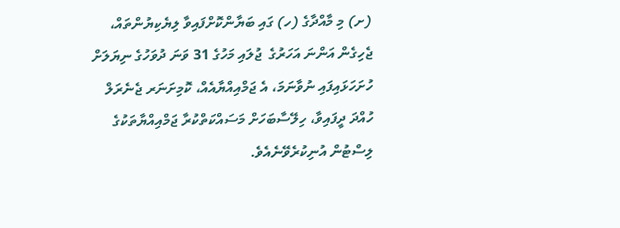(ށ) މި މާއްދާގެ (ހ) ގައި ބަޔާންކޮށްފައިވާ ލިޔެކިޔުންތައް، ޖެހިގެން އަންނަ އަހަރުގެ  ޖުލައި މަހުގެ 31 ވަނަ ދުވަހުގެ ނިޔަލަށް ހުށަހަޅައިފައި ނުވާނަމަ، އެ ޖަމްއިއްޔާއެއް، ކޮމިށަނަރ ޖެނެރަލް ހުއްދަ ދީފައިވާ، ހިލޭސާބަހަށް މަސައްކަތްކުރާ ޖަމްއިއްޔާތަކުގެ ލިސްޓުން އުނިކުރެވޭނެއެވެ.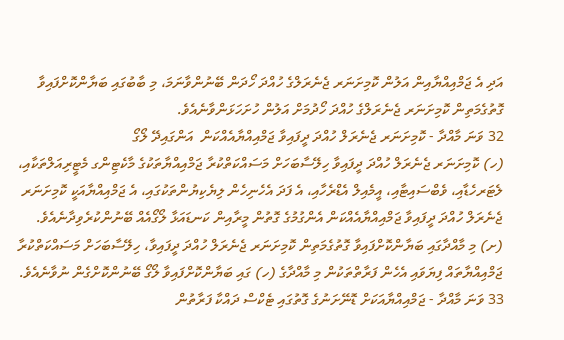އަދި އެ ޖަމްއިއްޔާއިން އަލުން ކޮމިށަނަރ ޖެނެރަލްގެ ހުއްދަ ހޯދަން ބޭނުންވާނަމަ، މި ބާބުގައި ބަޔާންކޮށްފައިވާ ގޮތުގެމަތިން ކޮމިށަނަރ ޖެނެރަލްގެ ހުއްދަ ހޯދުމަށް އަލުން ހުށަހަޅަންވާނެއެވެ.
32 ވަނަ މާއްދާ - ކޮމިށަނަރ ޖެނެރަލް ހުއްދަ ދީފައިވާ ޖަމްއިއްޔާއެއްކަން  އަންގައިދޭ ލޯގޯ
(ހ) ކޮމިށަނަރ ޖެނެރަލް ހުއްދަ ދީފައިވާ ހިލޭސާބަހަށް މަސައްކަތްކުރާ ޖަމްއިއްޔާތަކުގެ މާކެޓިންގ މެޓީރިއަލްތަކާއި، ލެޓަރހެޑާއި، ވެބްސައިޓާއި، އީމެއިލް އެޑްރެހާއި، އެ ފަދަ އެހެނިހެން ލިޔެކިޔުންތަކުގައި، އެ ޖަމްއިއްޔާއަކީ ކޮމިށަނަރ ޖެނެރަލް ހުއްދަ ދީފައިވާ ޖަމްއިއްޔާއެއްކަން އެންގުމުގެ ގޮތުން މީރާއިން ކަނޑައަޅާ ލޯގޯއެއް ބޭނުންކުރެވިދާނެއެވެ.
(ށ) މި މާއްދާގައި ބަޔާންކޮށްފައިވާ ގޮތުގެމަތިން ކޮމިށަނަރ ޖެނެރަލް ހުއްދަ ދީފައިވާ، ހިލޭސާބަހަށް މަސައްކަތްކުރާ ޖަމްއިއްޔާތައް ފިޔަވައި އެހެން ފަރާތްތަކުން މި މާއްދާގެ (ހ) ގައި ބަޔާންކޮށްފައިވާ ލޯގޯ ބޭނުންކޮށްގެން ނުވާނެއެވެ.
33 ވަނަ މާއްދާ - ޖަމްއިއްޔާއަކަށް ޑޮނޭށަނުގެ ގޮތުގައި ޓެކްސް ދައްކާ ފަރާތުން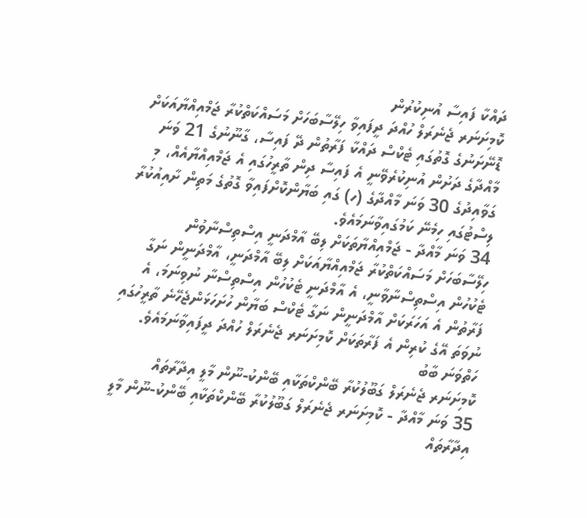ދައްކާ ފައިސާ އުނިކުރުން
ކޮމިށަނަރ ޖެނެރަލް ހުއްދަ ދީފައިވާ ހިލޭސާބަހަށް މަސައްކަތްކުރާ ޖަމްއިއްޔާއަކަށް ޑޮނޭށަނުގެ ގޮތުގައި ޓެކްސް ދައްކާ ފަރާތުން ދޭ ފައިސާ، ގާނޫނުގެ 21 ވަނަ މާއްދާގެ ދަށުން އުނިކުރެވޭނީ އެ ފައިސާ ދިން ތާރީހުގައި އެ ޖަމްއިއްޔާއެއް، މި ގަވާއިދުގެ 30 ވަނަ މާއްދާގެ (ހ) ގައި ބަޔާންކޮށްފައިވާ ގޮތުގެ މަތިން ށާއިއުކުރާ ލިސްޓުގައި ހިމެނޭ ކަމުގައިވާނަމައެވެ.
34 ވަނަ މާއްދާ - ޖަމްއިއްޔާތަކަށް ލިބޭ އާމްދަނީ އިސްތިސްނާވުން
ހިލޭސާބަހަށް މަސައްކަތްކުރާ ޖަމްއިއްޔާއަކަށް ލިބޭ އާމްދަނީ، އާމްދަނީން ނަގާ ޓެކުހުން އިސްތިސްނާވާނީ، އެ އާމްދަނީ ޓެކުހުން އިސްތިސްނާ ނުވިނަމަ، އެ ފަރާތުން އެ އަހަރަކަށް އާމްދަނީން ނަގާ ޓެކްސް ބަޔާން ހުށަހަޅަންޖެހޭނެ ތާރީހުގައި ނުވަތަ އޭގެ ކުރިން އެ ފަރާތަކަށް ކޮމިށަނަރ ޖެނެރަލް ހުއްދަ ދީފައިވާނަމައެވެ.
ހަތްވަނަ ބާބު
ކޮމިށަނަރ ޖެނެރަލް ގަބޫލުކުރާ ބޭންކްތަކާއި ބޭންކު-ނޫން މާލީ އިދާރާތައް
35 ވަނަ މާއްދާ - ކޮމިށަނަރ ޖެނެރަލް ގަބޫލުކުރާ ބޭންކްތަކާއި ބޭންކު-ނޫން މާލީ އިދާރާތައް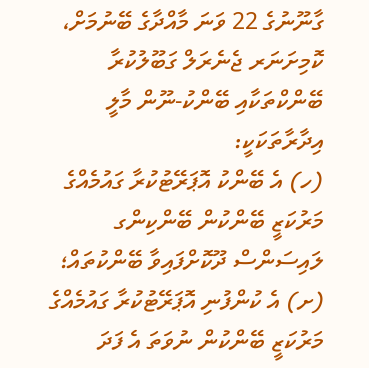ގާނޫނުގެ 22 ވަނަ މާއްދާގެ ބޭނުމަށް، ކޮމިށަނަރ ޖެނެރަލް ގަބޫލުކުރާ ބޭންކްތަކާއި ބޭންކު-ނޫން މާލީ އިދާރާތަކަކީ:
(ހ) އެ ބޭންކު އޮޕަރޭޓުކުރާ ގައުމެއްގެ މަރުކަޒީ ބޭންކުން ބޭންކިންގ ލައިސަންސް ދޫކޮށްފައިވާ ބޭންކުތައް؛
(ށ) އެ ކުންފުނި އޮޕަރޭޓުކުރާ ގައުމެއްގެ މަރުކަޒީ ބޭންކުން ނުވަތަ އެ ފަދަ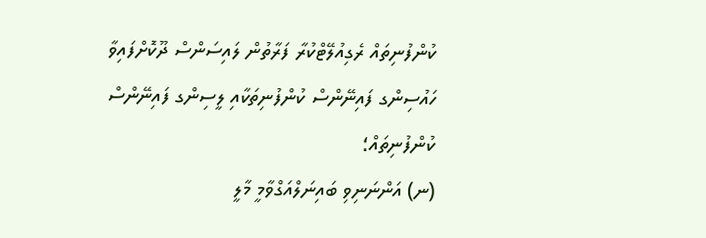ކުންފުނިތައް ރެގިއުލޭޓްކުރާ ފަރާތުން ލައިސަންސް ދޫކޮށްފައިވާ ހައުސިންގ ފައިނޭންސް ކުންފުނިތަކާއި ލީސިންގ ފައިނޭންސް ކުންފުނިތައް؛
(ނ) އަންނަނިވި ބައިނަލްއަގްވާމީ މާލީ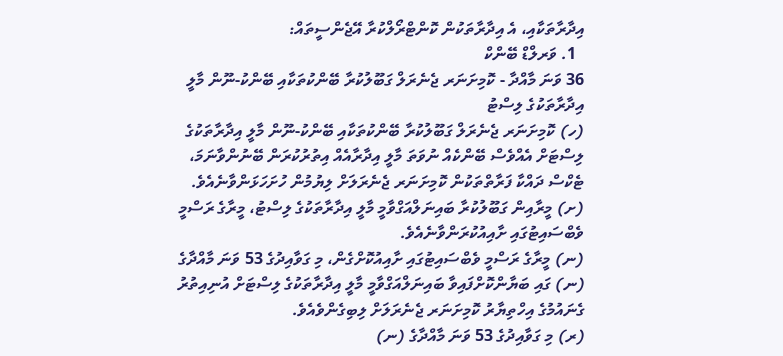އިދާރާތަކާއި، އެ އިދާރާތަކުން ކޮންޓްރޯލްކުރާ އޭޖެންސީތައް:
  1. ވަރލްޑް ބޭންކް
36 ވަނަ މާއްދާ - ކޮމިށަނަރ ޖެނެރަލް ގަބޫލުކުރާ ބޭންކުތަކާއި ބޭންކު-ނޫން މާލީ އިދާރާތަކުގެ ލިސްޓު
(ހ) ކޮމިށަނަރ ޖެނެރަލް ގަބޫލުކުރާ ބޭންކުތަކާއި ބޭންކު-ނޫން މާލީ އިދާރާތަކުގެ ލިސްޓަށް އެއްވެސް ބޭންކެއް ނުވަތަ މާލީ އިދާރާއެއް އިތުރުކުރަން ބޭނުންވާނަމަ، ޓެކްސް ދައްކާ ފަރާތްތަކުން ކޮމިށަނަރ ޖެނެރަލަށް ލިޔުމުން ހުށަހަޅަންވާނެއެވެ.
(ށ) މީރާއިން ގަބޫލުކުރާ ބައިނަލްއަގްވާމީ މާލީ އިދާރާތަކުގެ ލިސްޓު، މީރާގެ ރަސްމީ ވެބްސައިޓުގައި ށާއިއުކުރަންވާނެއެވެ.
(ނ) މީރާގެ ރަސްމީ ވެބްސައިޓުގައި ށާއިއުކޮށްގެން، މި ގަވާއިދުގެ 53 ވަނަ މާއްދާގެ (ނ) ގައި ބަޔާންކޮށްފައިވާ ބައިނަލްއަގްވާމީ މާލީ އިދާރާތަކުގެ ލިސްޓަށް އުނިއިތުރު ގެނައުމުގެ އިހްތިޔާރު ކޮމިށަނަރ ޖެނެރަލަށް ލިބިގެންވެއެވެ.
(ރ) މި ގަވާއިދުގެ 53 ވަނަ މާއްދާގެ (ނ)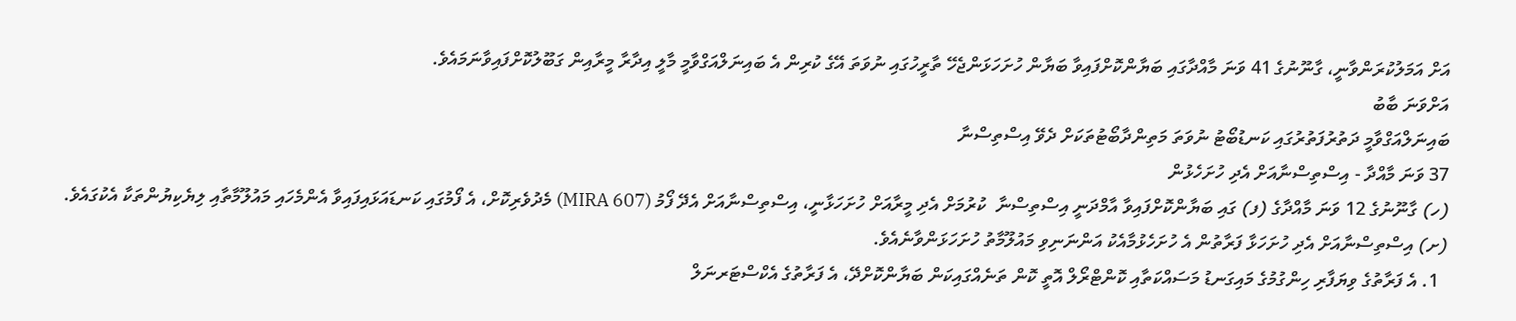އަށް އަމަލުކުރަންވާނީ، ގާނޫނުގެ 41 ވަނަ މާއްދާގައި ބަޔާންކޮށްފައިވާ ބަޔާން ހުށަހަޅަންޖެހޭ ތާރީހުގައި ނުވަތަ އޭގެ ކުރިން އެ ބައިނަލްއަގްވާމީ މާލީ އިދާރާ މީރާއިން ގަބޫލުކޮށްފައިވާނަމައެވެ.
އަށްވަނަ ބާބު
ބައިނަލްއަގްވާމީ ދަތުރުފަތުރުގައި ކަނޑުބޯޓު ނުވަތަ މަތިންދާބޯޓުތަކަށް ދެވޭ އިސްތިސްނާ
37 ވަނަ މާއްދާ - އިސްތިސްނާއަށް އެދި ހުށަހެޅުން
(ހ) ގާނޫނުގެ 12 ވަނަ މާއްދާގެ (ފ) ގައި ބަޔާންކޮށްފައިވާ އާމްދަނީ އިސްތިސްނާ  ކުރުމަށް އެދި މީރާއަށް ހުށަހަޅާނީ، އިސްތިސްނާއަށް އެދޭ ފޯމު (MIRA 607) މެދުވެރިކޮށް، އެ ފޯމުގައި ކަނޑައަޅައިފައިވާ އެންމެހައި މައުލޫމާތާއި ލިޔެކިޔުންތަކާ އެކުގައެވެ.
(ށ) އިސްތިސްނާއަށް އެދި ހުށަހަޅާ ފަރާތުން އެ ހުށަހެޅުމާއެކު އަންނަނިވި މައުލޫމާތު ހުށަހަޅަންވާނެއެވެ.
  1. އެ ފަރާތުގެ ވިޔަފާރި ހިންގުމުގެ މައިގަނޑު މަސައްކަތާއި ކޮންޓްރޯލް އޮތީ ކޮން ތަނެއްގައިކަން ބަޔާންކޮށްދޭ، އެ ފަރާތުގެ އެކްސްޓަރނަލް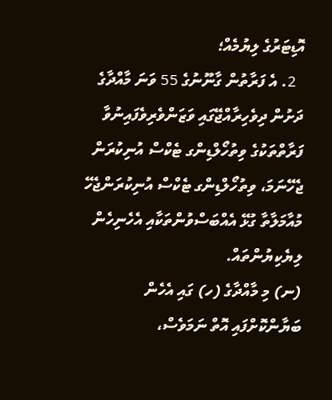އޮޑިޓަރުގެ ލިޔުމެއް؛
  2. އެ ފަރާތުން ގާނޫނުގެ 55 ވަނަ މާއްދާގެ ދަށުން ދިވެހިރާއްޖޭގައި ވަޒަންވެރިވެފައިނުވާ ފަރާތްތަކުގެ ވިތުހޯލްޑިންގ ޓެކްސް އުނިކުރަން ޖެހޭނަމަ، ވިތުހޯލްޑިންގ ޓެކްސް އުނިކުރަންޖެހޭ މުއާމަލާތާ ގުޅޭ އެއްބަސްވުންތަކާއި އެހެނިހެން ލިޔެކިޔުންތައް.
(ނ) މި މާއްދާގެ (ހ) ގައި އެހެން ބަޔާންކޮށްފައި އޮތް ނަމަވެސް،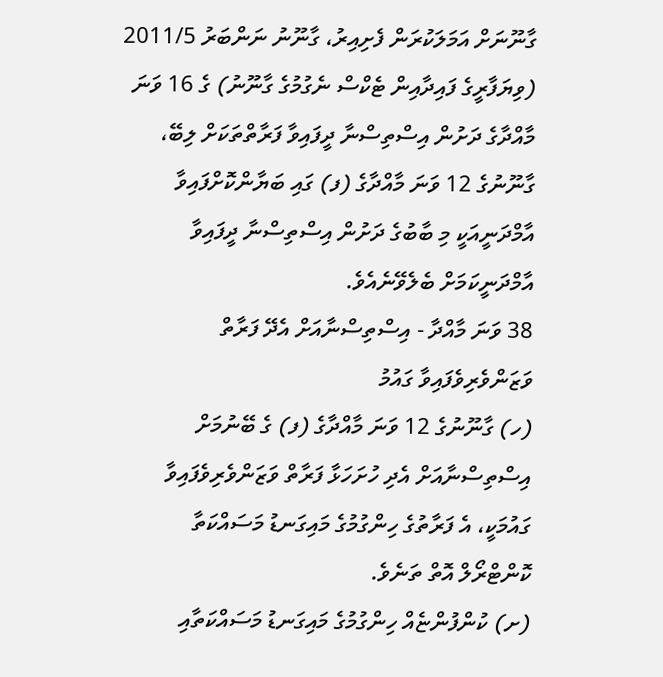ގާނޫނަށް އަމަލަކުރަން ފެށިއިރު، ގާނޫނު ނަންބަރު 2011/5 (ވިޔަފާރީގެ ފައިދާއިން ޓެކްސް ނެގުމުގެ ގާނޫނު) ގެ 16 ވަނަ މާއްދާގެ ދަށުން އިސްތިސްނާ ދީފައިވާ ފަރާތްތަކަށް ލިބޭ، ގާނޫނުގެ 12 ވަނަ މާއްދާގެ (ފ) ގައި ބަޔާންކޮށްފައިވާ އާމްދަނީއަކީ މި ބާބުގެ ދަށުން އިސްތިސްނާ ދީފައިވާ އާމްދަނީކަމަށް ބެލެވޭނެއެވެ.
38 ވަނަ މާއްދާ - އިސްތިސްނާއަށް އެދޭ ފަރާތް ވަޒަންވެރިވެފައިވާ ގައުމު
(ހ) ގާނޫނުގެ 12 ވަނަ މާއްދާގެ (ފ) ގެ ބޭނުމަށް އިސްތިސްނާއަށް އެދި ހުށަހަޅާ ފަރާތް ވަޒަންވެރިވެފައިވާ ގައުމަކީ، އެ ފަރާތުގެ ހިންގުމުގެ މައިގަނޑު މަސައްކަތާ ކޮންޓްރޯލް އޮތް ތަނެވެ.
(ށ) ކުންފުންޏެއް ހިންގުމުގެ މައިގަނޑު މަސައްކަތާއި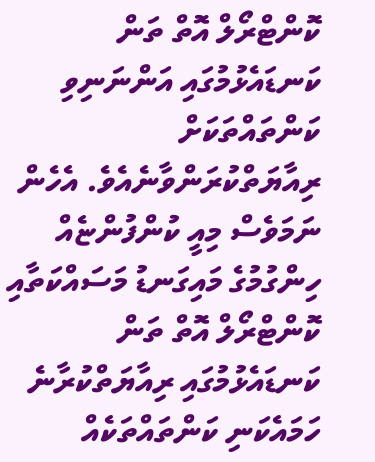ކޮންޓްރޯލް އޮތް ތަން ކަނޑައެޅުމުގައި އަންނަނިވި ކަންތައްތަކަށް ރިއާޔަތްކުރަންވާނެއެވެ. އެހެން ނަމަވެސް މިއީ ކުންފުންޏެއް ހިންގުމުގެ މައިގަނޑު މަސައްކަތާއި ކޮންޓްރޯލް އޮތް ތަން ކަނޑައެޅުމުގައި ރިއާޔަތްކުރާނެ ހަމައެކަނި ކަންތައްތަކެއް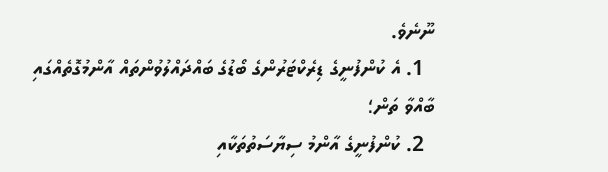ނޫނެވެ.
  1. އެ ކުންފުނީގެ ޑިރެކްޓަރުންގެ ބޯޑުގެ ބައްދައްލުވުންތައް އާންމުގޮތެއްގައި ބާއްވާ ތަން؛
  2. ކުންފުނީގެ އާންމު ސިޔާސަތުތަކާއި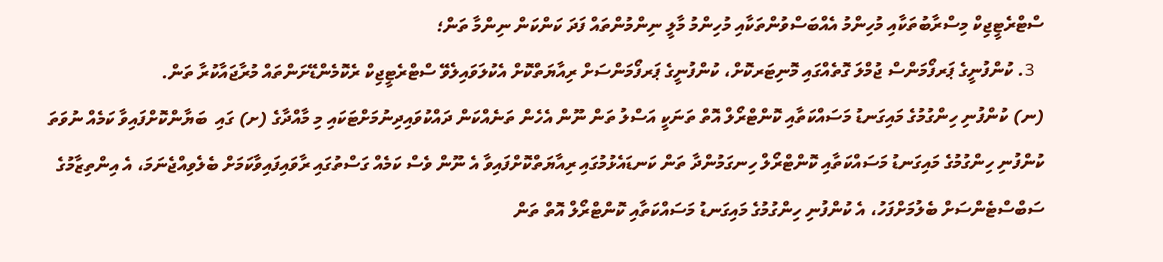ސްޓްރެޓީޖިކް މިސްރާބުތަކާއި މުހިންމު އެއްބަސްވުންތަކާއި މުހިންމު މާލީ ނިންމުންތައް ފަދަ ކަންކަން ނިންމާ ތަން؛
  3. ކުންފުނީގެ ޕަރފޯމަންސް ޖުމްލަ ގޮތެއްގައި މޮނިޓަރކޮށް، ކުންފުނީގެ ޕަރފޯމަންސަށް ރިއާޔަތްކޮށް އެކުލަވައިލެވޭ ސްޓްރެޓީޖިކް ރެކޮމެންޑޭށަންތައް މުރާޖައާކުރާ ތަން.
(ނ) ކުންފުނި ހިންގުމުގެ މައިގަނޑު މަސައްކަތާއި ކޮންޓްރޯލް އޮތް ތަނަކީ އަސްލު ތަން ނޫން އެހެން ތަނެއްކަން ދައްކުވައިދިނުމަށްޓަކައި މި މާއްދާގެ (ށ) ގައި  ބަޔާންކޮށްފައިވާ ކަމެއް ނުވަތަ ކުންފުނި ހިންގުމުގެ މައިގަނޑު މަސައްކަތާއި ކޮންޓްރޯލް ހިނގަމުންދާ ތަން ކަނޑައެޅުމުގައި ރިއާޔަތްކޮށްފައިވާ އެ ނޫން ވެސް ކަމެއް ގަސްތުގައި ރާވައިފައިވާކަމަށް ބެލެވިއްޖެނަމަ، އެ އިންތިޒާމުގެ ސަބްސްޓެންސަށް ބެލުމަށްފަހު، އެ ކުންފުނި ހިންގުމުގެ މައިގަނޑު މަސައްކަތާއި ކޮންޓްރޯލް އޮތް ތަން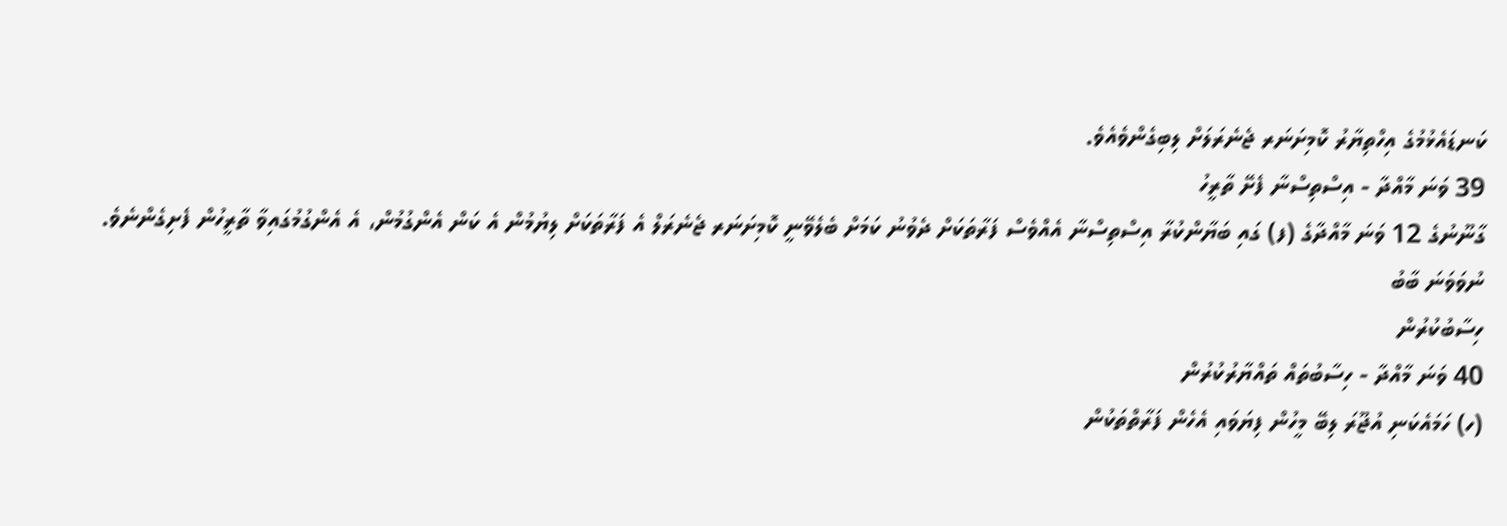ކަނޑައެޅުމުގެ އިހްތިޔާރު ކޮމިށަނަރ ޖެނެރަލަށް ލިބިގެންވެއެވެ.
39 ވަނަ މާއްދާ - އިސްތިސްނާ ފެށޭ ތާރީހު
ގާނޫނުގެ 12 ވަނަ މާއްދާގެ (ފ) ގައި ބަޔާންކުރާ އިސްތިސްނާ އެއްވެސް ފަރާތަކަށް ދެވުނު ކަމަށް ބެލެވޭނީ ކޮމިށަނަރ ޖެނެރަލް އެ ފަރާތަކަށް ލިޔުމުން އެ ކަން އެންގުމުން، އެ އެންގުމުގައިވާ ތާރީހުން ފެށިގެންނެވެ.
ނުވަވަނަ ބާބު
ހިސާބުކުރުން
40 ވަނަ މާއްދާ - ހިސާބުތައް ތައްޔާރުކުރުން
(ހ) ހަމައެކަނި އުޖޫރަ ލިބޭ މީހުން ފިޔަވައި އެހެން ފަރާތްތަކުން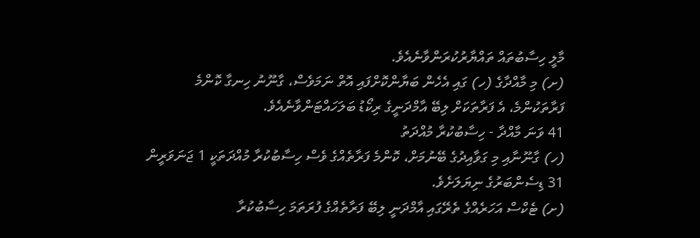މާލީ ހިސާބުތައް ތައްޔާރުކުރަންވާނެއެވެ.
(ށ) މި މާއްދާގެ (ހ) ގައި އެހެން ބަޔާންކޮށްފައި އޮތް ނަމަވެސް، ގާނޫނު ހިނގާ ކޮންމެ ފަރާތަކުންމެ، އެ ފަރާތަކަށް ލިބޭ އާމްދަނީގެ ރިކޯޑު ބަލަހައްޓަންވާނެއެވެ.
41 ވަނަ މާއްދާ - ހިސާބުކުރާ މުއްދަތު
(ހ) ގާނޫނާއި މި ގަވާއިދުގެ ބޭނުމަށް، ކޮންމެ ފަރާތެއްގެ ވެސް ހިސާބުކުރާ މުއްދަތަކީ 1 ޖަނަވަރީން 31 ޑިސެންބަރުގެ ނިޔަލަށެވެ.
(ށ) ޓެކްސް އަހަރެއްގެ ތެރޭގައި އާމްދަނީ ލިބޭ ފަރާތެއްގެ ފުރަތަމަ ހިސާބުކުރާ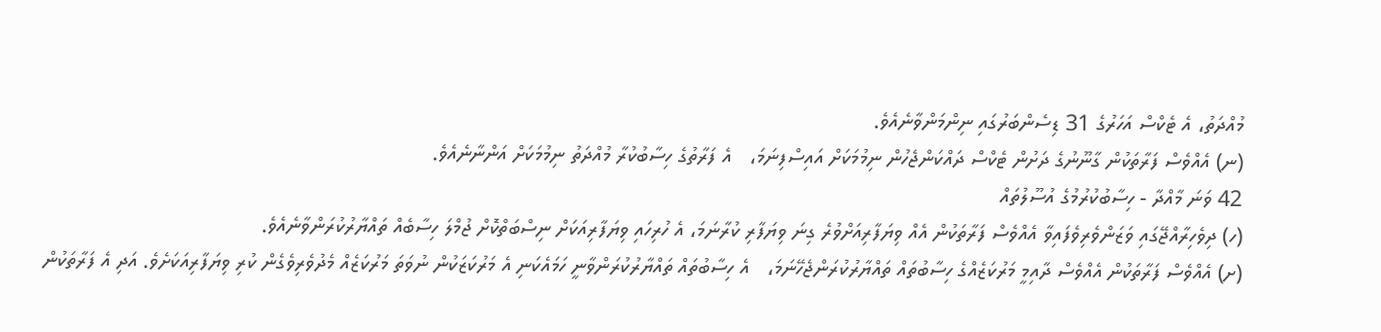މުއްދަތު، އެ ޓެކްސް އަހަރުގެ 31 ޑިސެންބަރުގައި ނިންމަންވާނެއެވެ.
(ނ) އެއްވެސް ފަރާތަކުން ގާނޫނުގެ ދަށުން ޓެކްސް ދައްކަންޖެހުން ނިމުމަކަށް އައިސްފިނަމަ،   އެ ފަރާތުގެ ހިސާބުކުރާ މުއްދަތު ނިމުމަކަށް އަންނާނެއެވެ.
42 ވަނަ މާއްދާ - ހިސާބުކުރުމުގެ އުސޫލުތައް
(ހ) ދިވެހިރާއްޖޭގައި ވަޒަންވެރިވެފައިވާ އެއްވެސް ފަރާތަކުން އެއް ވިޔަފާރިއަށްވުރެ ގިނަ ވިޔަފާރި ކުރާނަމަ، އެ ހުރިހައި ވިޔަފާރިއަކަށް ނިސްބަތްކޮށް ޖުމްލަ ހިސާބެއް ތައްޔާރުކުރަންވާނެއެވެ.
(ށ) އެއްވެސް ފަރާތަކުން އެއްވެސް ދާއިމީ މަރުކަޒެއްގެ ހިސާބުތައް ތައްޔާރުކުރަންޖެހޭނަމަ،   އެ ހިސާބުތައް ތައްޔާރުކުރަންވާނީ ހަމައެކަނި އެ މަރުކަޒަކުން ނުވަތަ މަރުކަޒެއް މެދުވެރިވެގެން ކުރި ވިޔަފާރިއަކަށެވެ. އަދި އެ ފަރާތަކުން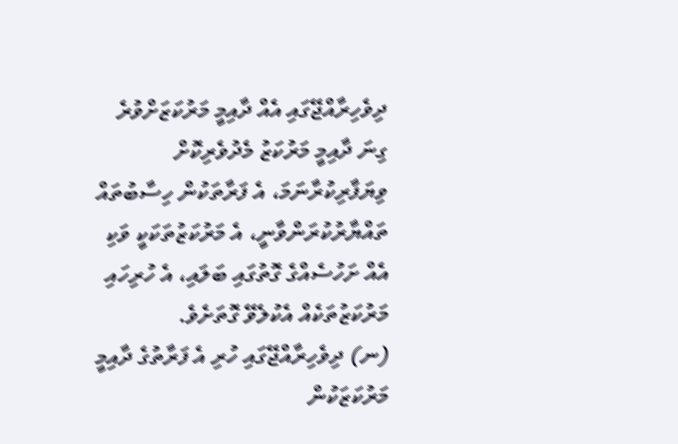ދިވެހިރާއްޖޭގައި އެއް ދާއިމީ މަރުކަޒަށްވުރެ ގިނަ ދާއިމީ މަރުކަޒު މެދުވެރިކޮށް ވިޔަފާރިކުރާނަމަ، އެ ފަރާތަކުން ހިސާބުތައް ތައްޔާރުކުރަންވާނީ، އެ މަރުކަޒުތަކަކީ ވަކި އެއް ށަހުސެއްގެ ގޮތުގައި ބަލައި، އެ ހުރިހައި މަރުކަޒުތަކެއް އެކުލެވޭ ގޮތަށެވެ.
(ނ) ދިވެހިރާއްޖޭގައި ހުރި އެ ފަރާތުގެ ދާއިމީ މަރުކަޒަކުން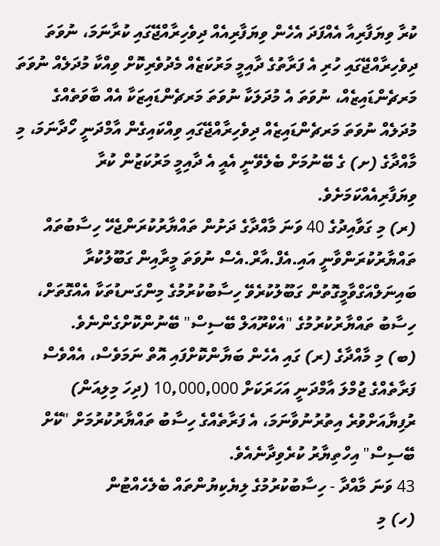ކުރާ ވިޔަފާރިއާ އެއްފަދަ އެހެން ވިޔަފާރިއެއް ދިވެހިރާއްޖޭގައި ކުރާނަމަ، ނުވަތަ ދިވެހިރާއްޖޭގައި ހުރި އެ ފަރާތުގެ ދާއިމީ މަރުކަޒެއް މެދުވެރިކޮށް ވިއްކާ މުދަލެއް ނުވަތަ މަރޗެންޑައިޒެއް، ނުވަތަ އެ މުދަލަކާ ނުވަތަ މަރޗެންޑައިޒަކާ އެއް ބާވަތެއްގެ މުދަލެއް ނުވަތަ މަރޗެންޑައިޒެއް ދިވެހިރާއްޖޭގައި ވިއްކައިގެން އާމްދަނީ ހޯދާނަމަ، މި މާއްދާގެ (ށ) ގެ ބޭނުމަށް ބެލެވޭނީ އެއީ އެ ދާއިމީ މަރުކަޒުން ކުރާ ވިޔަފާރިއެއްކަމަށެވެ.
(ރ) މި ގަވާއިދުގެ 40 ވަނަ މާއްދާގެ ދަށުން ތައްޔާރުކުރަންޖެހޭ ހިސާބުތައް ތައްޔާރުކުރަންވާނީ އައި.އެފް.އާރް.އެސް ނުވަތަ މީރާއިން ގަބޫލުކުރާ ބައިނަލްއަގްވާމީގޮތުން ގަބޫލުކުރެވޭ ހިސާބުކުރުމުގެ މިންގަނޑުތަކާ އެއްގޮތަށް، ހިސާބު ތައްޔާރުކުރުމުގެ "އެކްރޫއަލް ބޭސިސް" ބޭނުންކޮށްގެންނެވެ.
(ބ) މި މާއްދާގެ (ރ) ގައި އެހެން ބަޔާންކޮށްފައި އޮތް ނަމަވެސް، އެއްވެސް ފަރާތެއްގެ ޖުމްލަ އާމްދަނީ އަހަރަކަށް 10,000,000 (ދިހަ މިލިއަން) ރުފިޔާއަށްވުރެ އިތުރުނުވާނަމަ، އެ ފަރާތެއްގެ ހިސާބު ތައްޔާރުކުރުމަށް "ކޭށް ބޭސިސް" އިހްތިޔާރު ކުރެވިދާނެއެވެ.
43 ވަނަ މާއްދާ - ހިސާބުކުރުމުގެ ލިޔެކިޔުންތައް ބެލެހެއްޓުން
(ހ) މި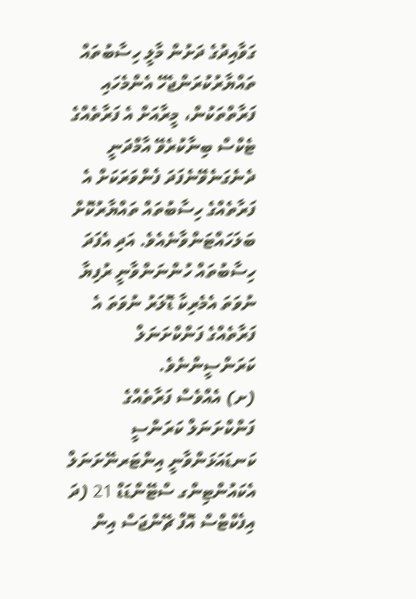ގަވާއިދުގެ ދަށުން މާލީ ހިސާބުތައް ތައްޔާރުކުރަންޖެހޭ އެންމެހައި ފަރާތްތަކުން، މީރާއަށް އެ ފަރާތެއްގެ ޓެކްސް ބިނާކުރެވޭ އާމްދަނީ ދެނެގަނެވޭނެފަދަ ފެންވަރަކަށް އެ ފަރާތެއްގެ ހިސާބުތައް ތައްޔާރުކޮށް ބަލަހައްޓަންވާނެއެވެ. އަދި އެފަދަ ހިސާބުތައް ހުންނަންވާނީ ރުފިޔާ ނުވަތަ އެމެރިކާ ޑޮލަރު ނުވަތަ އެ ފަރާތެއްގެ ފަންކްށަނަލް ކަރަންސީންނެވެ.
(ށ) އެއްވެސް ފަރާތެއްގެ ފަންކްށަނަލް ކަރަންސީ ކަނޑައަޅަންވާނީ އިންޓަރނޭށަނަލް އެކައުންޓިންގ ސްޓޭންޑަޑް 21 (ދަ އިފެކްޓްސް އޮފް ޗޭންޖަސް އިން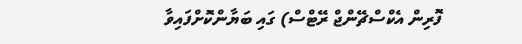ފޮރިން އެކްސްޗޭންޖް ރޭޓްސް) ގައި ބަޔާންކޮށްފައިވާ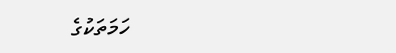ހަމަތަކުގެ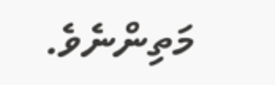މަތިންނެވެ.